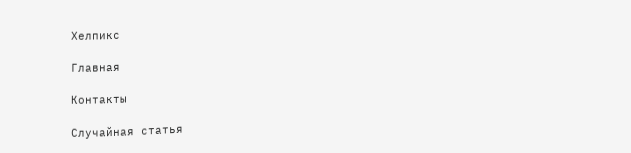Хелпикс

Главная

Контакты

Случайная статья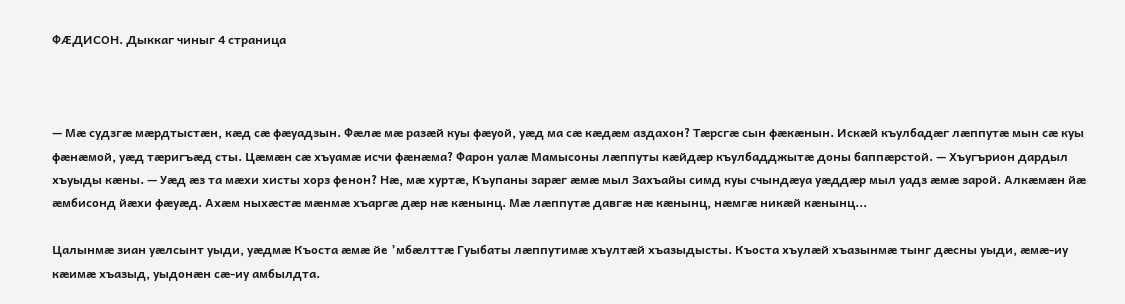ФÆДИСОН. Дыккаг чиныг 4 страница



— Мæ судзгæ мæрдтыстæн, кæд сæ фæуадзын. Фæлæ мæ разæй куы фæуой, уæд ма сæ кæдæм аздахон? Тæрсгæ сын фæкæнын. Искæй къулбадæг лæппутæ мын сæ куы фæнæмой, уæд тæригъæд сты. Цæмæн сæ хъуамæ исчи фæнæма? Фарон уалæ Мамысоны лæппуты кæйдæр къулбадджытæ доны баппæрстой. — Хъугърион дардыл хъуыды кæны. — Уæд æз та мæхи хисты хорз фенон? Нæ, мæ хуртæ, Къупаны зарæг æмæ мыл Захъайы симд куы счындæуа уæддæр мыл уадз æмæ зарой. Алкæмæн йæ æмбисонд йæхи фæуæд. Ахæм ныхæстæ мæнмæ хъаргæ дæр нæ кæнынц. Мæ лæппутæ давгæ нæ кæнынц, нæмгæ никæй кæнынц...

Цалынмæ зиан уæлсынт уыди, уæдмæ Къоста æмæ йе ’мбæлттæ Гуыбаты лæппутимæ хъултæй хъазыдысты. Къоста хъулæй хъазынмæ тынг дæсны уыди, æмæ-иу кæимæ хъазыд, уыдонæн сæ-иу амбылдта.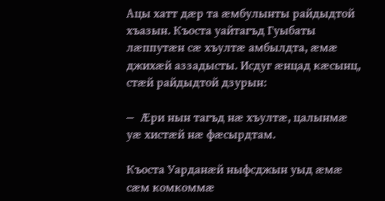Ацы хатт дæр та æмбулынты райдыдтой хъазын. Къоста уайтагъд Гуыбаты лæппутæн сæ хъултæ амбылдта, æмæ джихæй аззадысты. Исдуг æнцад кæсынц, стæй райдыдтой дзурын:

— Æри нын тагъд нæ хъултæ, цалынмæ уæ хистæй нæ фæсырдтам.

Къоста Уарданæй ныфсджын уыд æмæ сæм комкоммæ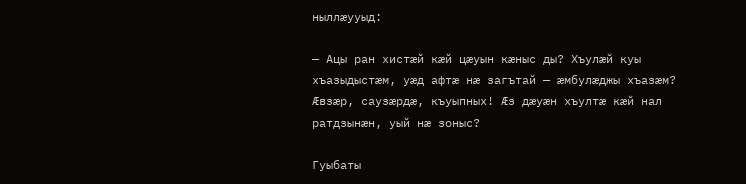ныллæууыд:

— Ацы ран хистæй кæй цæуын кæныс ды? Хъулæй куы хъазыдыстæм, уæд афтæ нæ загътай — æмбулæджы хъазæм? Æвзæр, саузæрдæ, къуыпных! Æз дæуæн хъултæ кæй нал ратдзынæн, уый нæ зоныс?

Гуыбаты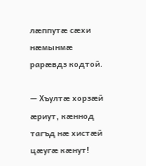лæппутæ сæхи нæмынмæ рарæвдз кодтой.

— Хъултæ хорзæй æриут, кæннод тагъд нæ хистæй цæугæ кæнут!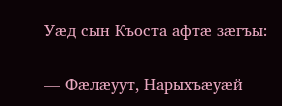Уæд сын Къоста афтæ зæгъы:

— Фæлæуут, Нарыхъæуæй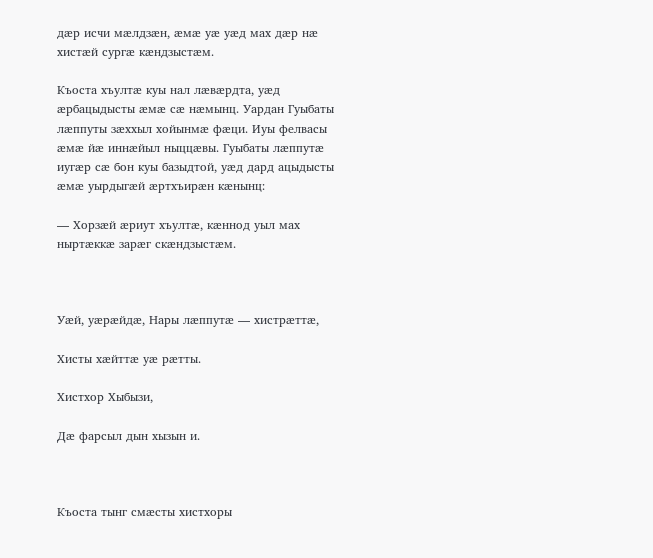дæр исчи мæлдзæн, æмæ уæ уæд мах дæр нæ хистæй сургæ кæндзыстæм.

Къоста хъултæ куы нал лæвæрдта, уæд æрбацыдысты æмæ сæ нæмынц. Уардан Гуыбаты лæппуты зæххыл хойынмæ фæци. Иуы фелвасы æмæ йæ иннæйыл ныццæвы. Гуыбаты лæппутæ иугæр сæ бон куы базыдтой, уæд дард ацыдысты æмæ уырдыгæй æртхъирæн кæнынц:

— Хорзæй æриут хъултæ, кæннод уыл мах ныртæккæ зарæг скæндзыстæм.



Уæй, уæрæйдæ, Нары лæппутæ — хистрæттæ,

Хисты хæйттæ уæ рæтты.

Хистхор Хыбызи,

Дæ фарсыл дын хызын и.



Къоста тынг смæсты хистхоры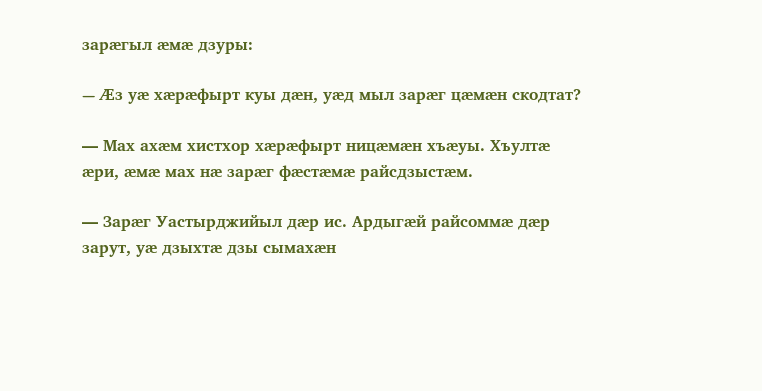зарæгыл æмæ дзуры:

— Æз уæ хæрæфырт куы дæн, уæд мыл зарæг цæмæн скодтат?

— Мах ахæм хистхор хæрæфырт ницæмæн хъæуы. Хъултæ æри, æмæ мах нæ зарæг фæстæмæ райсдзыстæм.

— Зарæг Уастырджийыл дæр ис. Ардыгæй райсоммæ дæр зарут, уæ дзыхтæ дзы сымахæн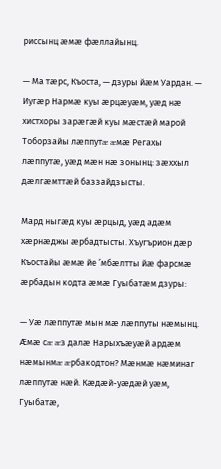риссынц æмæ фæллайынц.

— Ма тæрс, Къоста, — дзуры йæм Уардан. — Иугæр Нармæ куы æрцæуæм, уæд нæ хистхоры зарæгæй куы мæстæй марой Тоборзайы лæппутæ æмæ Регахы лæппутæ, уæд мæн нæ зонынц: зæххыл дæлгæмттæй баззайдзысты.

Мард ныгæд куы æрцыд, уæд адæм хæрнæджы æрбадтысты. Хъугърион дæр Къостайы æмæ йе ’мбæлтты йæ фарсмæ æрбадын кодта æмæ Гуыбатæм дзуры:

— Уæ лæппутæ мын мæ лæппуты нæмынц. Æмæ сæ æз далæ Нарыхъæуæй ардæм нæмынмæ æрбакодтон? Мæнмæ нæминаг лæппутæ нæй. Кæдæй-уæдæй уæм, Гуыбатæ,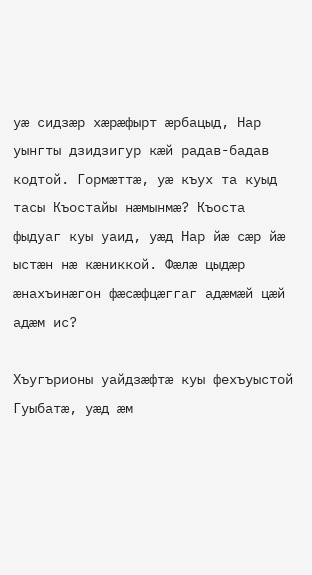уæ сидзæр хæрæфырт æрбацыд, Нар уынгты дзидзигур кæй радав-бадав кодтой. Гормæттæ, уæ къух та куыд тасы Къостайы нæмынмæ? Къоста фыдуаг куы уаид, уæд Нар йæ сæр йæ ыстæн нæ кæниккой. Фæлæ цыдæр æнахъинæгон фæсæфцæггаг адæмæй цæй адæм ис?

Хъугърионы уайдзæфтæ куы фехъуыстой Гуыбатæ, уæд æм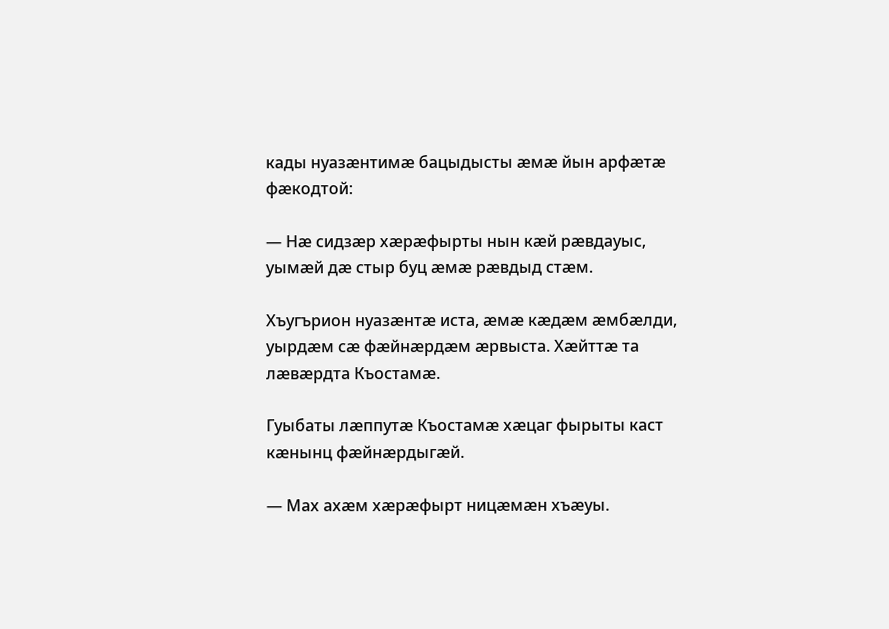кады нуазæнтимæ бацыдысты æмæ йын арфæтæ фæкодтой:

— Нæ сидзæр хæрæфырты нын кæй рæвдауыс, уымæй дæ стыр буц æмæ рæвдыд стæм.

Хъугърион нуазæнтæ иста, æмæ кæдæм æмбæлди, уырдæм сæ фæйнæрдæм æрвыста. Хæйттæ та лæвæрдта Къостамæ.

Гуыбаты лæппутæ Къостамæ хæцаг фырыты каст кæнынц фæйнæрдыгæй.

— Мах ахæм хæрæфырт ницæмæн хъæуы.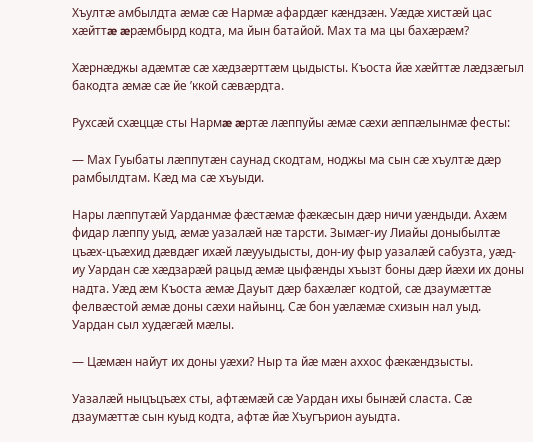Хъултæ амбылдта æмæ сæ Нармæ афардæг кæндзæн. Уæдæ хистæй цас хæйттæ æрæмбырд кодта, ма йын батайой. Мах та ма цы бахæрæм?

Хæрнæджы адæмтæ сæ хæдзæрттæм цыдысты. Къоста йæ хæйттæ лæдзæгыл бакодта æмæ сæ йе ’ккой сæвæрдта.

Рухсæй схæццæ сты Нармæ æртæ лæппуйы æмæ сæхи æппæлынмæ фесты:

— Мах Гуыбаты лæппутæн саунад скодтам, ноджы ма сын сæ хъултæ дæр рамбылдтам. Кæд ма сæ хъуыди.

Нары лæппутæй Уарданмæ фæстæмæ фæкæсын дæр ничи уæндыди. Ахæм фидар лæппу уыд, æмæ уазалæй нæ тарсти. Зымæг-иу Лиайы доныбылтæ цъæх-цъæхид дæвдæг ихæй лæууыдысты, дон-иу фыр уазалæй сабузта, уæд-иу Уардан сæ хæдзарæй рацыд æмæ цыфæнды хъызт боны дæр йæхи их доны надта. Уæд æм Къоста æмæ Дауыт дæр бахæлæг кодтой, сæ дзаумæттæ фелвæстой æмæ доны сæхи найынц. Сæ бон уæлæмæ схизын нал уыд. Уардан сыл худæгæй мæлы.

— Цæмæн найут их доны уæхи? Ныр та йæ мæн аххос фæкæндзысты.

Уазалæй ныцъцъæх сты, афтæмæй сæ Уардан ихы бынæй сласта. Сæ дзаумæттæ сын куыд кодта, афтæ йæ Хъугърион ауыдта.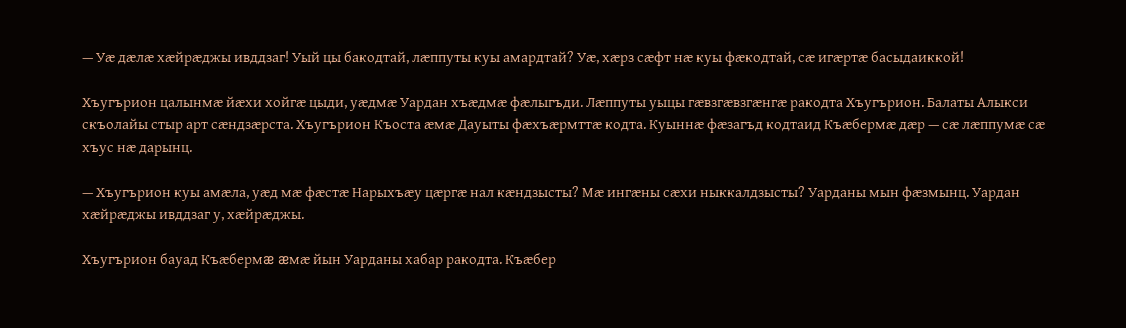— Уæ дæлæ хæйрæджы ивддзаг! Уый цы бакодтай, лæппуты куы амардтай? Уæ, хæрз сæфт нæ куы фæкодтай, сæ игæртæ басыдаиккой!

Хъугърион цалынмæ йæхи хойгæ цыди, уæдмæ Уардан хъæдмæ фæлыгъди. Лæппуты уыцы гæвзгæвзгæнгæ ракодта Хъугърион. Балаты Алыкси скъолайы стыр арт сæндзæрста. Хъугърион Къоста æмæ Дауыты фæхъæрмттæ кодта. Куыннæ фæзагъд кодтаид Къæбермæ дæр — сæ лæппумæ сæ хъус нæ дарынц.

— Хъугърион куы амæла, уæд мæ фæстæ Нарыхъæу цæргæ нал кæндзысты? Мæ ингæны сæхи ныккалдзысты? Уарданы мын фæзмынц. Уардан хæйрæджы ивддзаг у, хæйрæджы.

Хъугърион бауад Къæбермæ æмæ йын Уарданы хабар ракодта. Къæбер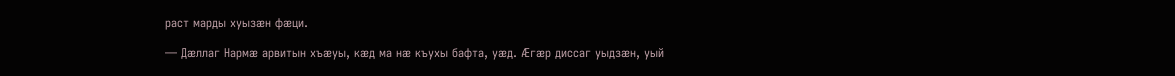раст марды хуызæн фæци.

— Дæллаг Нармæ арвитын хъæуы, кæд ма нæ къухы бафта, уæд. Æгæр диссаг уыдзæн, уый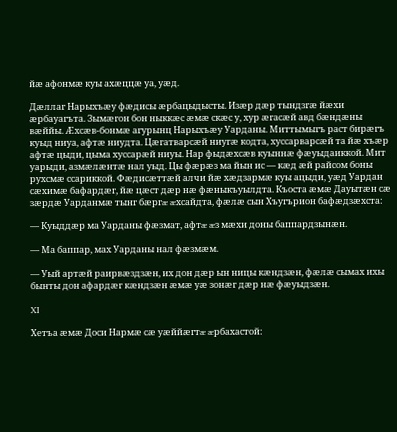йæ афонмæ куы ахæццæ уа, уæд.

Дæллаг Нарыхъæу фæдисы æрбацыдысты. Изæр дæр тындзгæ йæхи æрбауагъта. Зымæгон бон ныккæс æмæ скæс у, хур æгасæй авд бæндæны вæййы. Æхсæв-бонмæ агурынц Нарыхъæу Уарданы. Миттымыгъ раст бирæгъ куыд ниуа, афтæ ниудта. Цæгатварсæй ниугæ кодта, хуссарварсæй та йæ хъæр афтæ цыди, цыма хуссарæй ниуы. Нар фыдæхсæв куыннæ фæуыдаиккой. Мит уарыди, азмæлæнтæ нал уыд. Цы фæрæз ма йын ис — кæд æй райсом боны рухсмæ ссариккой. Фæдисæттæй алчи йæ хæдзармæ куы ацыди, уæд Уардан сæхимæ бафардæг, йæ цæст дæр нæ фæныкъуылдта. Къоста æмæ Дауытæн сæ зæрдæ Уарданмæ тынг бæргæ æхсайдта, фæлæ сын Хъугърион бафæдзæхста:

— Куыддæр ма Уарданы фæзмат, афтæ æз мæхи доны баппардзынæн.

— Ма баппар, мах Уарданы нал фæзмæм.

— Уый артæй раирвæздзæн, их дон дæр ын ницы кæндзæн, фæлæ сымах ихы бынты дон афардæг кæндзæн æмæ уæ зонæг дæр нæ фæуыдзæн.

XI

Хетъа æмæ Доси Нармæ сæ уæййæгтæ æрбахастой: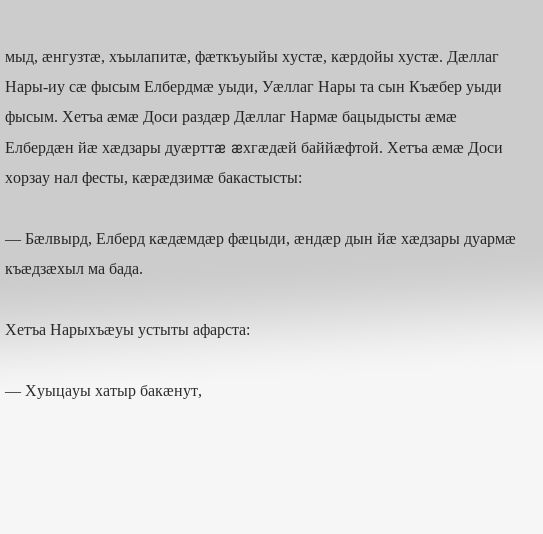мыд, æнгузтæ, хъылапитæ, фæткъуыйы хустæ, кæрдойы хустæ. Дæллаг Нары-иу сæ фысым Елбердмæ уыди, Уæллаг Нары та сын Къæбер уыди фысым. Хетъа æмæ Доси раздæр Дæллаг Нармæ бацыдысты æмæ Елбердæн йæ хæдзары дуæрттæ æхгæдæй баййæфтой. Хетъа æмæ Доси хорзау нал фесты, кæрæдзимæ бакастысты:

— Бæлвырд, Елберд кæдæмдæр фæцыди, æндæр дын йæ хæдзары дуармæ къæдзæхыл ма бада.

Хетъа Нарыхъæуы устыты афарста:

— Хуыцауы хатыр бакæнут,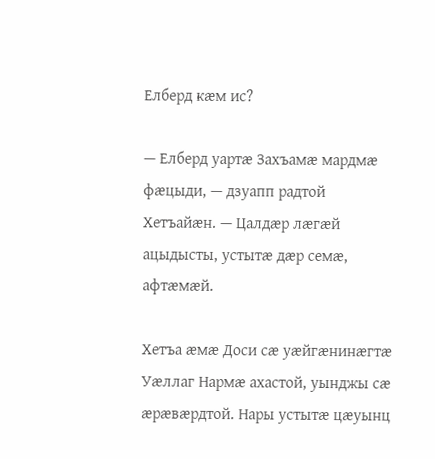Елберд кæм ис?

— Елберд уартæ Захъамæ мардмæ фæцыди, — дзуапп радтой Хетъайæн. — Цалдæр лæгæй ацыдысты, устытæ дæр семæ, афтæмæй.

Хетъа æмæ Доси сæ уæйгæнинæгтæ Уæллаг Нармæ ахастой, уынджы сæ æрæвæрдтой. Нары устытæ цæуынц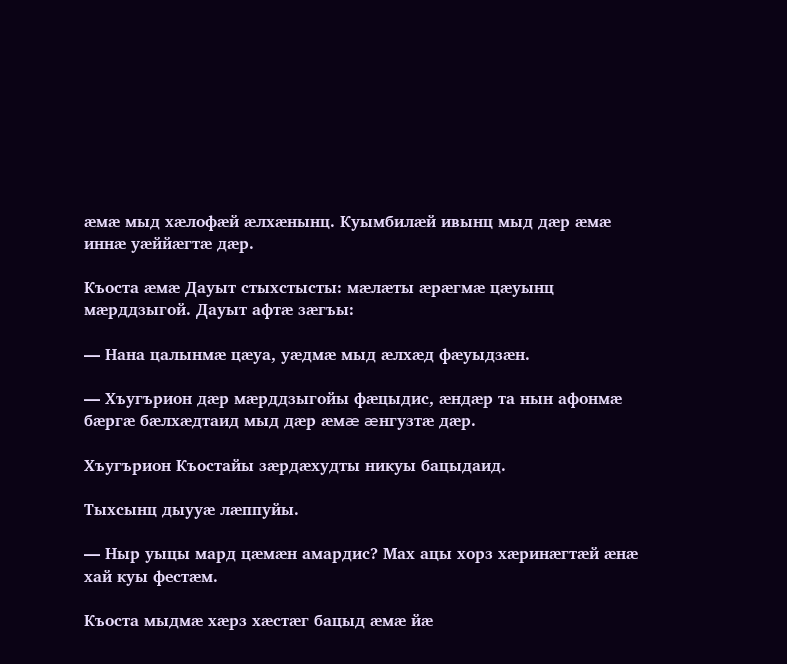æмæ мыд хæлофæй æлхæнынц. Куымбилæй ивынц мыд дæр æмæ иннæ уæййæгтæ дæр.

Къоста æмæ Дауыт стыхстысты: мæлæты æрæгмæ цæуынц мæрддзыгой. Дауыт афтæ зæгъы:

— Нана цалынмæ цæуа, уæдмæ мыд æлхæд фæуыдзæн.

— Хъугърион дæр мæрддзыгойы фæцыдис, æндæр та нын афонмæ бæргæ бæлхæдтаид мыд дæр æмæ æнгузтæ дæр.

Хъугърион Къостайы зæрдæхудты никуы бацыдаид.

Тыхсынц дыууæ лæппуйы.

— Ныр уыцы мард цæмæн амардис? Мах ацы хорз хæринæгтæй æнæ хай куы фестæм.

Къоста мыдмæ хæрз хæстæг бацыд æмæ йæ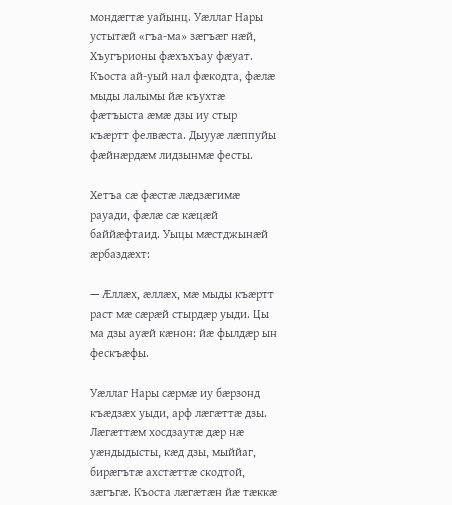мондæгтæ уайынц. Уæллаг Нары устытæй «гъа-ма» зæгъæг нæй, Хъугърионы фæхъхъау фæуат. Къоста ай-уый нал фæкодта, фæлæ мыды лалымы йæ къухтæ фæтъыста æмæ дзы иу стыр къæртт фелвæста. Дыууæ лæппуйы фæйнæрдæм лидзынмæ фесты.

Хетъа сæ фæстæ лæдзæгимæ рауади, фæлæ сæ кæцæй баййæфтаид. Уыцы мæстджынæй æрбаздæхт:

— Æллæх, æллæх, мæ мыды къæртт раст мæ сæрæй стырдæр уыди. Цы ма дзы ауæй кæнон: йæ фылдæр ын фескъæфы.

Уæллаг Нары сæрмæ иу бæрзонд къæдзæх уыди, арф лæгæттæ дзы. Лæгæттæм хосдзаутæ дæр нæ уæндыдысты, кæд дзы, мыййаг, бирæгътæ ахстæттæ скодтой, зæгъгæ. Къоста лæгæтæн йæ тæккæ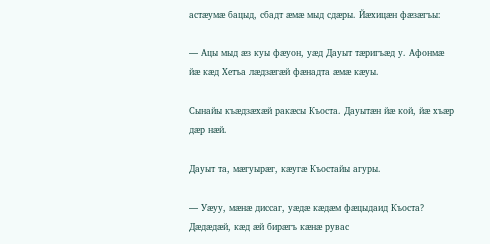астæумæ бацыд, сбадт æмæ мыд сдæры. Йæхицæн фæзæгъы:

— Ацы мыд æз куы фæуон, уæд Дауыт тæригъæд у. Афонмæ йæ кæд Хетъа лæдзæгæй фæнадта æмæ кæуы.

Сынайы къæдзæхæй ракæсы Къоста. Дауытæн йæ кой, йæ хъæр дæр нæй.

Дауыт та, мæгуырæг, кæугæ Къостайы агуры.

— Уæуу, мæнæ диссаг, уæдæ кæдæм фæцыдаид Къоста? Дæдæдæй, кæд æй бирæгъ кæнæ рувас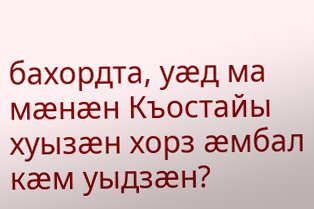бахордта, уæд ма мæнæн Къостайы хуызæн хорз æмбал кæм уыдзæн?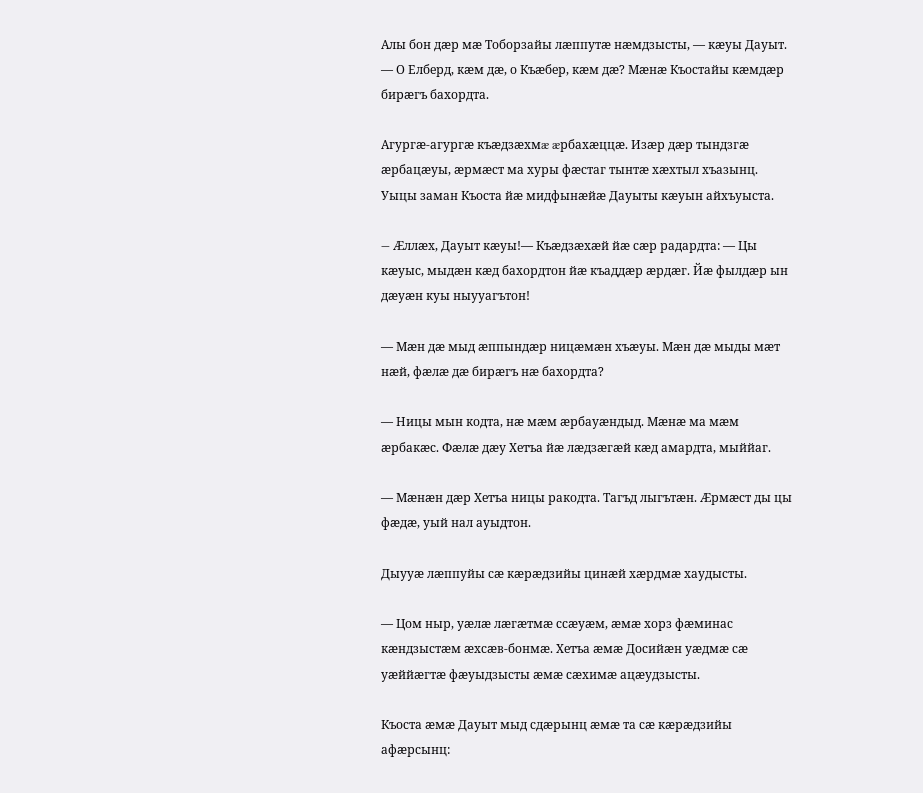Алы бон дæр мæ Тоборзайы лæппутæ нæмдзысты, — кæуы Дауыт. — О Елберд, кæм дæ, о Къæбер, кæм дæ? Мæнæ Къостайы кæмдæр бирæгъ бахордта.

Агургæ-агургæ къæдзæхмæ æрбахæццæ. Изæр дæр тындзгæ æрбацæуы, æрмæст ма хуры фæстаг тынтæ хæхтыл хъазынц. Уыцы заман Къоста йæ мидфынæйæ Дауыты кæуын айхъуыста.

— Æллæх, Дауыт кæуы!— Къæдзæхæй йæ сæр радардта: — Цы кæуыс, мыдæн кæд бахордтон йæ къаддæр æрдæг. Йæ фылдæр ын дæуæн куы ныууагътон!

— Мæн дæ мыд æппындæр ницæмæн хъæуы. Мæн дæ мыды мæт нæй, фæлæ дæ бирæгъ нæ бахордта?

— Ницы мын кодта, нæ мæм æрбауæндыд. Мæнæ ма мæм æрбакæс. Фæлæ дæу Хетъа йæ лæдзæгæй кæд амардта, мыййаг.

— Мæнæн дæр Хетъа ницы ракодта. Тагъд лыгътæн. Æрмæст ды цы фæдæ, уый нал ауыдтон.

Дыууæ лæппуйы сæ кæрæдзийы цинæй хæрдмæ хаудысты.

— Цом ныр, уæлæ лæгæтмæ ссæуæм, æмæ хорз фæминас кæндзыстæм æхсæв-бонмæ. Хетъа æмæ Досийæн уæдмæ сæ уæййæгтæ фæуыдзысты æмæ сæхимæ ацæудзысты.

Къоста æмæ Дауыт мыд сдæрынц æмæ та сæ кæрæдзийы афæрсынц: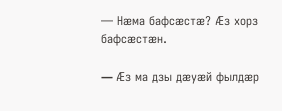— Нæма бафсæстæ? Æз хорз бафсæстæн.

— Æз ма дзы дæуæй фылдæр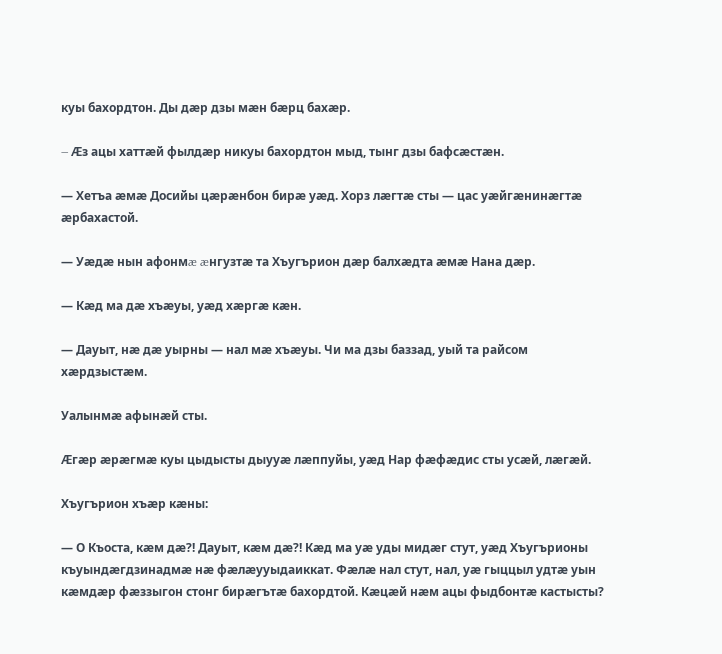куы бахордтон. Ды дæр дзы мæн бæрц бахæр.

— Æз ацы хаттæй фылдæр никуы бахордтон мыд, тынг дзы бафсæстæн.

— Хетъа æмæ Досийы цæрæнбон бирæ уæд. Хорз лæгтæ сты — цас уæйгæнинæгтæ æрбахастой.

— Уæдæ нын афонмæ æнгузтæ та Хъугърион дæр балхæдта æмæ Нана дæр.

— Кæд ма дæ хъæуы, уæд хæргæ кæн.

— Дауыт, нæ дæ уырны — нал мæ хъæуы. Чи ма дзы баззад, уый та райсом хæрдзыстæм.

Уалынмæ афынæй сты.

Æгæр æрæгмæ куы цыдысты дыууæ лæппуйы, уæд Нар фæфæдис сты усæй, лæгæй.

Хъугърион хъæр кæны:

— О Къоста, кæм дæ?! Дауыт, кæм дæ?! Кæд ма уæ уды мидæг стут, уæд Хъугърионы къуындæгдзинадмæ нæ фæлæууыдаиккат. Фæлæ нал стут, нал, уæ гыццыл удтæ уын кæмдæр фæззыгон стонг бирæгътæ бахордтой. Кæцæй нæм ацы фыдбонтæ кастысты?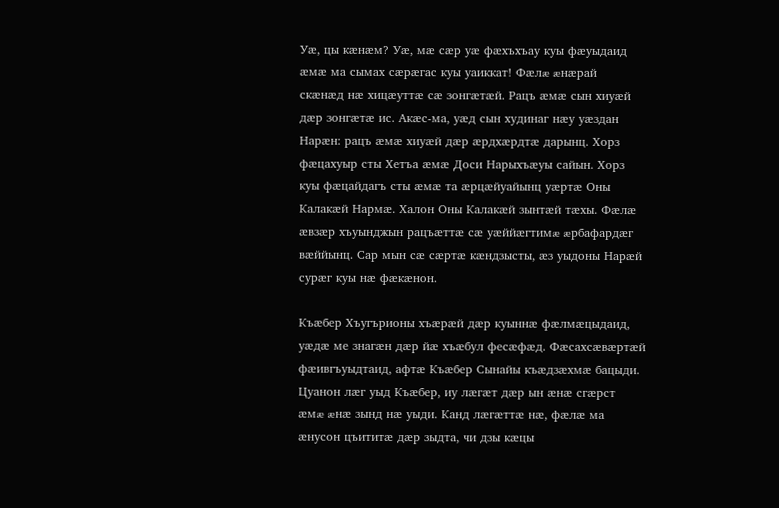Уæ, цы кæнæм? Уæ, мæ сæр уæ фæхъхъау куы фæуыдаид æмæ ма сымах сæрæгас куы уаиккат! Фæлæ æнæрай скæнæд нæ хицæуттæ сæ зонгæтæй. Рацъ æмæ сын хиуæй дæр зонгæтæ ис. Акæс-ма, уæд сын худинаг нæу уæздан Нарæн: рацъ æмæ хиуæй дæр æрдхæрдтæ дарынц. Хорз фæцахуыр сты Хетъа æмæ Доси Нарыхъæуы сайын. Хорз куы фæцайдагъ сты æмæ та æрцæйуайынц уæртæ Оны Калакæй Нармæ. Халон Оны Калакæй зынтæй тæхы. Фæлæ æвзæр хъуынджын рацъæттæ сæ уæййæгтимæ æрбафардæг вæййынц. Сар мын сæ сæртæ кæндзысты, æз уыдоны Нарæй сурæг куы нæ фæкæнон.

Къæбер Хъугърионы хъæрæй дæр куыннæ фæлмæцыдаид, уæдæ ме знагæн дæр йæ хъæбул фесæфæд. Фæсахсæвæртæй фæивгъуыдтаид, афтæ Къæбер Сынайы къæдзæхмæ бацыди. Цуанон лæг уыд Къæбер, иу лæгæт дæр ын æнæ сгæрст æмæ æнæ зынд нæ уыди. Канд лæгæттæ нæ, фæлæ ма æнусон цъититæ дæр зыдта, чи дзы кæцы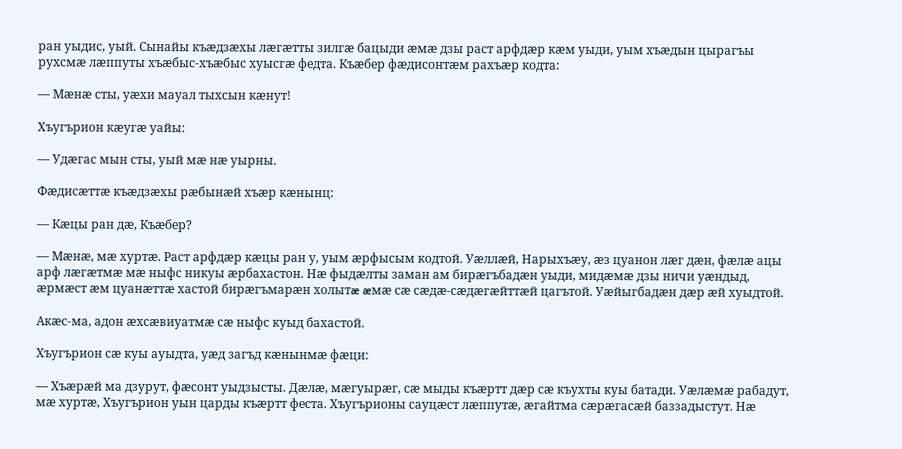ран уыдис, уый. Сынайы къæдзæхы лæгæтты зилгæ бацыди æмæ дзы раст арфдæр кæм уыди, уым хъæдын цырагъы рухсмæ лæппуты хъæбыс-хъæбыс хуысгæ федта. Къæбер фæдисонтæм рахъæр кодта:

— Мæнæ сты, уæхи мауал тыхсын кæнут!

Хъугърион кæугæ уайы:

— Удæгас мын сты, уый мæ нæ уырны.

Фæдисæттæ къæдзæхы рæбынæй хъæр кæнынц:

— Кæцы ран дæ, Къæбер?

— Мæнæ, мæ хуртæ. Раст арфдæр кæцы ран у, уым æрфысым кодтой. Уæллæй, Нарыхъæу, æз цуанон лæг дæн, фæлæ ацы арф лæгæтмæ мæ ныфс никуы æрбахастон. Нæ фыдæлты заман ам бирæгъбадæн уыди, мидæмæ дзы ничи уæндыд, æрмæст æм цуанæттæ хастой бирæгъмарæн холытæ æмæ сæ сæдæ-сæдæгæйттæй цагътой. Уæйыгбадæн дæр æй хуыдтой.

Акæс-ма, адон æхсæвиуатмæ сæ ныфс куыд бахастой.

Хъугърион сæ куы ауыдта, уæд загъд кæнынмæ фæци:

— Хъæрæй ма дзурут, фæсонт уыдзысты. Дæлæ, мæгуырæг, сæ мыды къæртт дæр сæ къухты куы батади. Уæлæмæ рабадут, мæ хуртæ, Хъугърион уын царды къæртт феста. Хъугърионы сауцæст лæппутæ, æгайтма сæрæгасæй баззадыстут. Нæ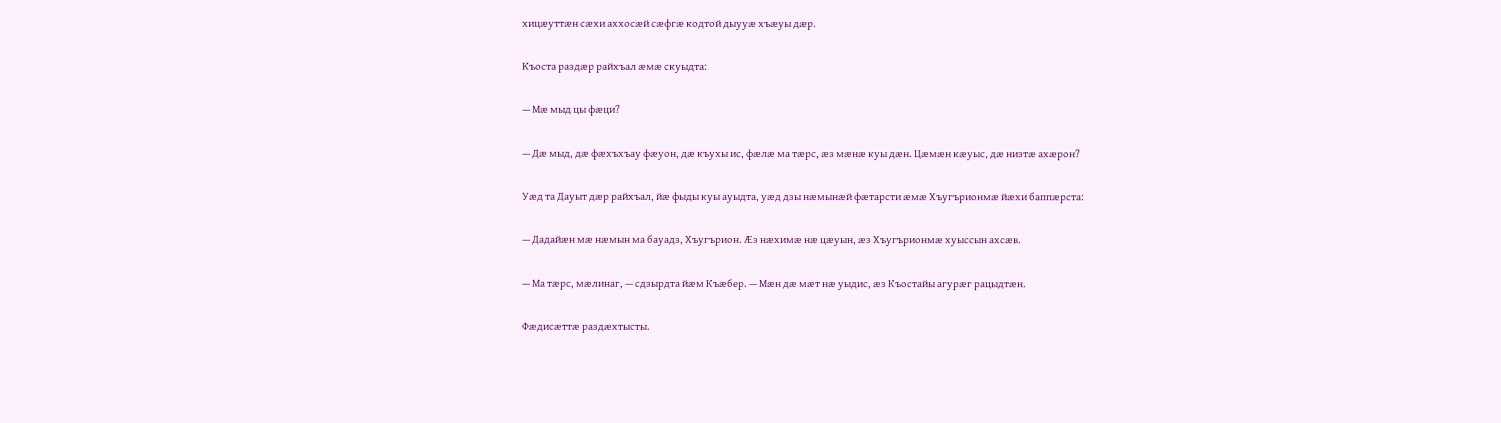хицæуттæн сæхи аххосæй сæфгæ кодтой дыууæ хъæуы дæр.

Къоста раздæр райхъал æмæ скуыдта:

— Мæ мыд цы фæци?

— Дæ мыд, дæ фæхъхъау фæуон, дæ къухы ис, фæлæ ма тæрс, æз мæнæ куы дæн. Цæмæн кæуыс, дæ низтæ ахæрон?

Уæд та Дауыт дæр райхъал, йæ фыды куы ауыдта, уæд дзы нæмынæй фæтарсти æмæ Хъугърионмæ йæхи баппæрста:

— Дадайæн мæ нæмын ма бауадз, Хъугърион. Æз нæхимæ нæ цæуын, æз Хъугърионмæ хуыссын ахсæв.

— Ма тæрс, мæлинаг, — сдзырдта йæм Къæбер. — Мæн дæ мæт нæ уыдис, æз Къостайы агурæг рацыдтæн.

Фæдисæттæ раздæхтысты.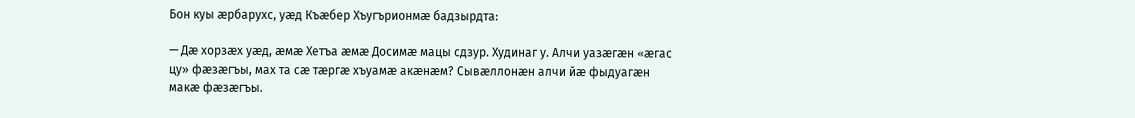Бон куы æрбарухс, уæд Къæбер Хъугърионмæ бадзырдта:

— Дæ хорзæх уæд, æмæ Хетъа æмæ Досимæ мацы сдзур. Худинаг у. Алчи уазæгæн «æгас цу» фæзæгъы, мах та сæ тæргæ хъуамæ акæнæм? Сывæллонæн алчи йæ фыдуагæн макæ фæзæгъы.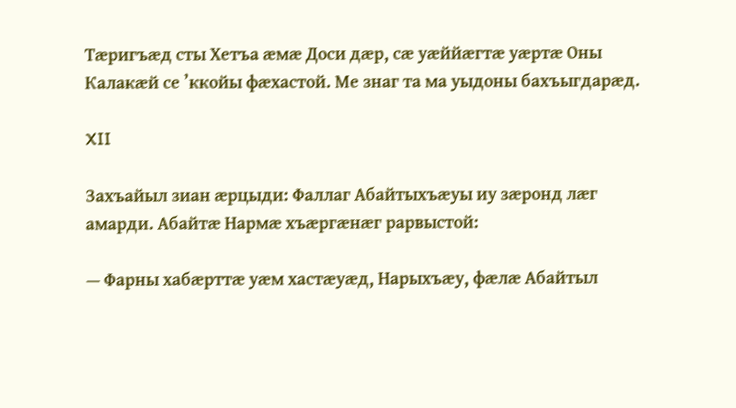Тæригъæд сты Хетъа æмæ Доси дæр, сæ уæййæгтæ уæртæ Оны Калакæй се ’ккойы фæхастой. Ме знаг та ма уыдоны бахъыгдарæд.

XII

Захъайыл зиан æрцыди: Фаллаг Абайтыхъæуы иу зæронд лæг амарди. Абайтæ Нармæ хъæргæнæг рарвыстой:

— Фарны хабæрттæ уæм хастæуæд, Нарыхъæу, фæлæ Абайтыл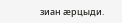зиан æрцыди.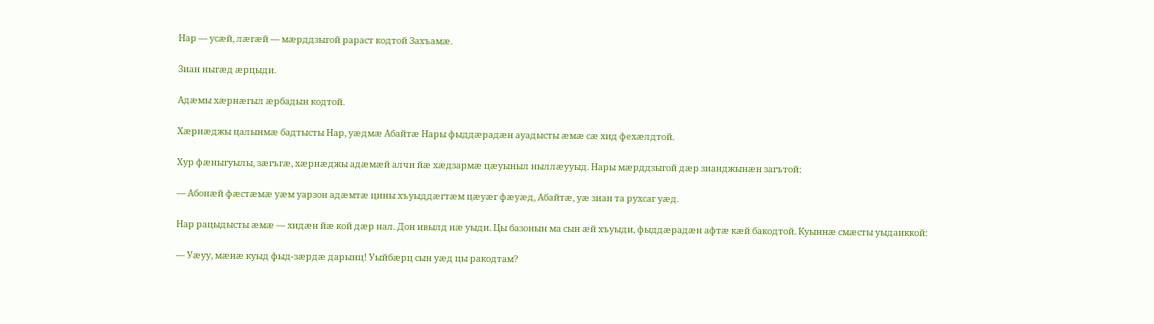Нар — усæй, лæгæй — мæрддзыгой рараст кодтой Захъамæ.

Зиан ныгæд æрцыди.

Адæмы хæрнæгыл æрбадын кодтой.

Хæрнæджы цалынмæ бадтысты Нар, уæдмæ Абайтæ Нары фыддæрадæн ауадысты æмæ сæ хид фехæлдтой.

Хур фæныгуылы, зæгъгæ, хæрнæджы адæмæй алчи йæ хæдзармæ цæуыныл ныллæууыд. Нары мæрддзыгой дæр зианджынæн загътой:

— Абонæй фæстæмæ уæм уарзон адæмтæ цины хъуыддæгтæм цæуæг фæуæд, Абайтæ, уæ зиан та рухсаг уæд.

Нар рацыдысты æмæ — хидæн йæ кой дæр нал. Дон ивылд нæ уыди. Цы базонын ма сын æй хъуыди, фыддæрадæн афтæ кæй бакодтой. Куыннæ смæсты уыдаиккой:

— Уæуу, мæнæ куыд фыд-зæрдæ дарынц! Уыйбæрц сын уæд цы ракодтам?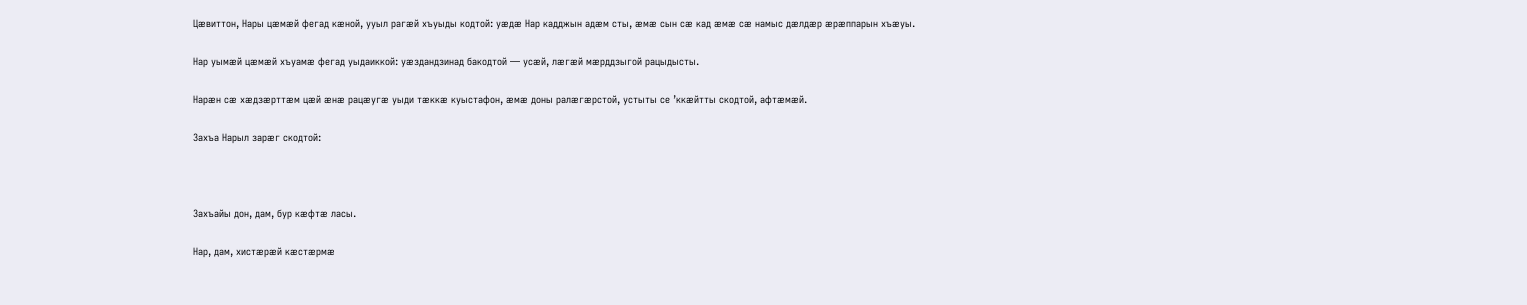Цæвиттон, Нары цæмæй фегад кæной, ууыл рагæй хъуыды кодтой: уæдæ Нар кадджын адæм сты, æмæ сын сæ кад æмæ сæ намыс дæлдæр æрæппарын хъæуы.

Нар уымæй цæмæй хъуамæ фегад уыдаиккой: уæздандзинад бакодтой — усæй, лæгæй мæрддзыгой рацыдысты.

Нарæн сæ хæдзæрттæм цæй æнæ рацæугæ уыди тæккæ куыстафон, æмæ доны ралæгæрстой, устыты се ’ккæйтты скодтой, афтæмæй.

Захъа Нарыл зарæг скодтой:



Захъайы дон, дам, бур кæфтæ ласы.

Нар, дам, хистæрæй кæстæрмæ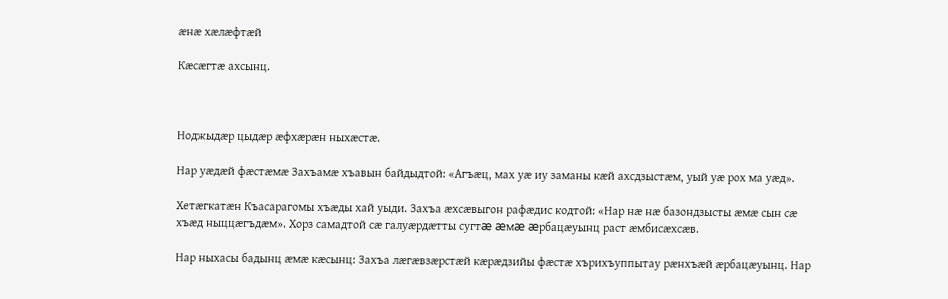æнæ хæлæфтæй

Кæсæгтæ ахсынц.



Ноджыдæр цыдæр æфхæрæн ныхæстæ.

Нар уæдæй фæстæмæ Захъамæ хъавын байдыдтой: «Агъæц, мах уæ иу заманы кæй ахсдзыстæм, уый уæ рох ма уæд».

Хетæгкатæн Къасарагомы хъæды хай уыди. Захъа æхсæвыгон рафæдис кодтой: «Нар нæ нæ базондзысты æмæ сын сæ хъæд ныццæгъдæм». Хорз самадтой сæ галуæрдæтты сугтæ æмæ æрбацæуынц раст æмбисæхсæв.

Нар ныхасы бадынц æмæ кæсынц: Захъа лæгæвзæрстæй кæрæдзийы фæстæ хърихъуппытау рæнхъæй æрбацæуынц. Нар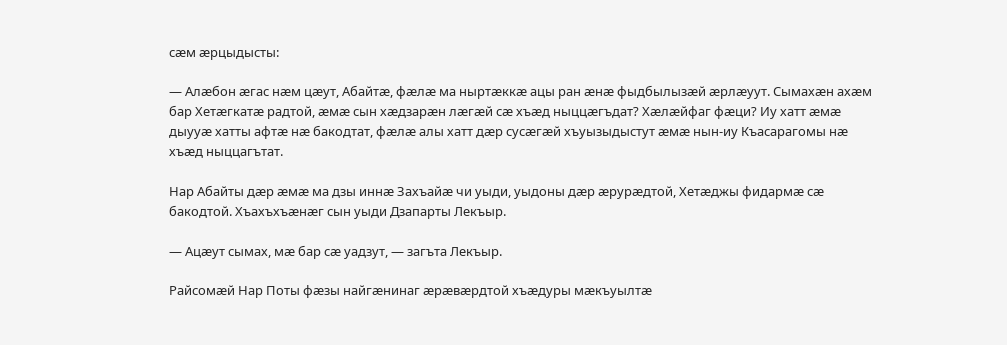сæм æрцыдысты:

— Алæбон æгас нæм цæут, Абайтæ, фæлæ ма ныртæккæ ацы ран æнæ фыдбылызæй æрлæуут. Сымахæн ахæм бар Хетæгкатæ радтой, æмæ сын хæдзарæн лæгæй сæ хъæд ныццæгъдат? Хæлæйфаг фæци? Иу хатт æмæ дыууæ хатты афтæ нæ бакодтат, фæлæ алы хатт дæр сусæгæй хъуызыдыстут æмæ нын-иу Къасарагомы нæ хъæд ныццагътат.

Нар Абайты дæр æмæ ма дзы иннæ Захъайæ чи уыди, уыдоны дæр æрурæдтой, Хетæджы фидармæ сæ бакодтой. Хъахъхъæнæг сын уыди Дзапарты Лекъыр.

— Ацæут сымах, мæ бар сæ уадзут, — загъта Лекъыр.

Райсомæй Нар Поты фæзы найгæнинаг æрæвæрдтой хъæдуры мæкъуылтæ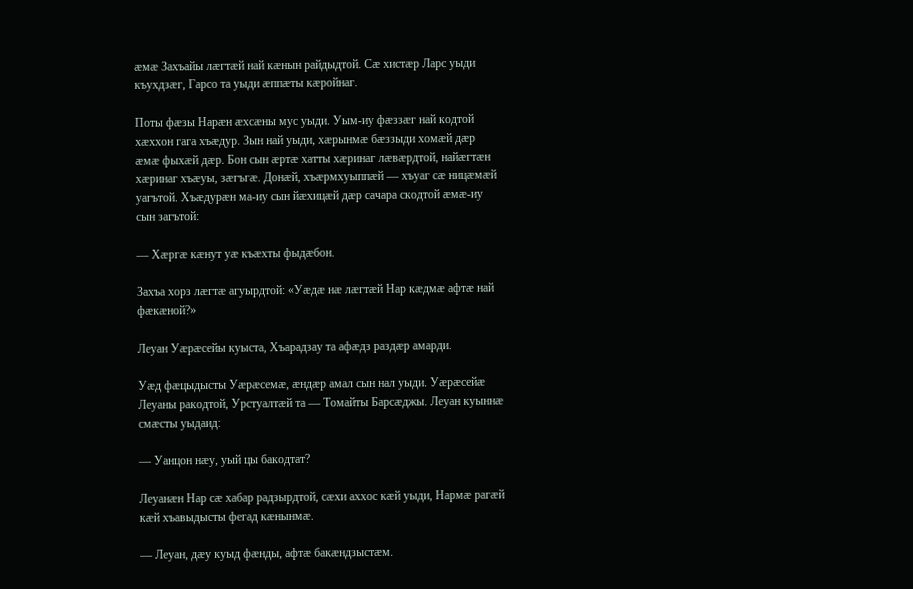æмæ Захъайы лæгтæй най кæнын райдыдтой. Сæ хистæр Ларс уыди къухдзæг, Гарсо та уыди æппæты кæройнаг.

Поты фæзы Нарæн æхсæны мус уыди. Уым-иу фæззæг най кодтой хæххон гага хъæдур. Зын най уыди, хæрынмæ бæззыди хомæй дæр æмæ фыхæй дæр. Бон сын æртæ хатты хæринаг лæвæрдтой, найæгтæн хæринаг хъæуы, зæгъгæ. Донæй, хъæрмхуыппæй — хъуаг сæ ницæмæй уагътой. Хъæдурæн ма-иу сын йæхицæй дæр сачара скодтой æмæ-иу сын загътой:

— Хæргæ кæнут уæ къæхты фыдæбон.

Захъа хорз лæгтæ агуырдтой: «Уæдæ нæ лæгтæй Нар кæдмæ афтæ най фæкæной?»

Леуан Уæрæсейы куыста, Хъарадзау та афæдз раздæр амарди.

Уæд фæцыдысты Уæрæсемæ, æндæр амал сын нал уыди. Уæрæсейæ Леуаны ракодтой, Урстуалтæй та — Томайты Барсæджы. Леуан куыннæ смæсты уыдаид:

— Уанцон нæу, уый цы бакодтат?

Леуанæн Нар сæ хабар радзырдтой, сæхи аххос кæй уыди, Нармæ рагæй кæй хъавыдысты фегад кæнынмæ.

— Леуан, дæу куыд фæнды, афтæ бакæндзыстæм.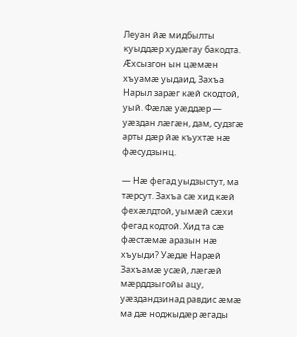Леуан йæ мидбылты куыддæр худæгау бакодта. Æхсызгон ын цæмæн хъуамæ уыдаид, Захъа Нарыл зарæг кæй скодтой, уый. Фæлæ уæддæр — уæздан лæгæн, дам, судзгæ арты дæр йæ къухтæ нæ фæсудзынц.

— Нæ фегад уыдзыстут, ма тæрсут. Захъа сæ хид кæй фехæлдтой, уымæй сæхи фегад кодтой. Хид та сæ фæстæмæ аразын нæ хъуыди? Уæдæ Нарæй Захъамæ усæй, лæгæй мæрддзыгойы ацу, уæздандзинад равдис æмæ ма дæ ноджыдæр æгады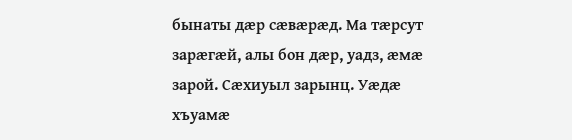бынаты дæр сæвæрæд. Ма тæрсут зарæгæй, алы бон дæр, уадз, æмæ зарой. Сæхиуыл зарынц. Уæдæ хъуамæ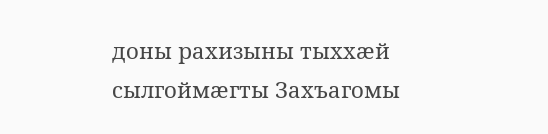доны рахизыны тыххæй сылгоймæгты Захъагомы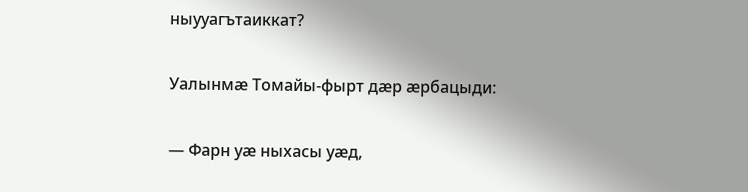ныууагътаиккат?

Уалынмæ Томайы-фырт дæр æрбацыди:

— Фарн уæ ныхасы уæд,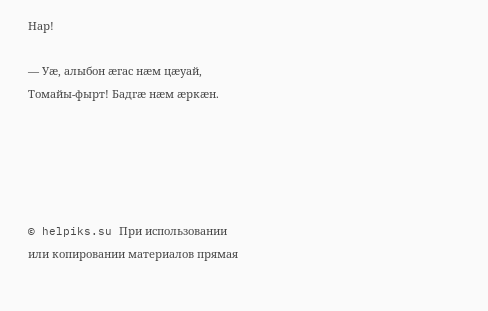Нар!

— Уæ, алыбон æгас нæм цæуай, Томайы-фырт! Бадгæ нæм æркæн.





© helpiks.su При использовании или копировании материалов прямая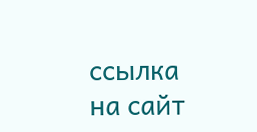ссылка на сайт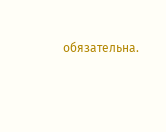обязательна.